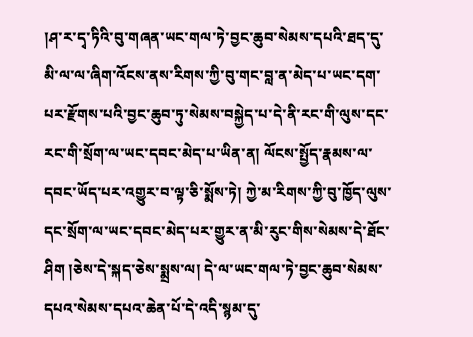།ཤ་ར་དྭ་ཏིའི་བུ་གཞན་ཡང་གལ་ཏེ་བྱང་ཆུབ་སེམས་དཔའི་ཐད་དུ་མི་ལ་ལ་ཞིག་འོངས་ནས་རིགས་ཀྱི་བུ་གང་བླ་ན་མེད་པ་ཡང་དག་པར་རྫོགས་པའི་བྱང་ཆུབ་ཏུ་སེམས་བསྐྱེད་པ་དེ་ནི་རང་གི་ལུས་དང་རང་གི་སྲོག་ལ་ཡང་དབང་མེད་པ་ཡིན་ན། ལོངས་སྤྱོད་རྣམས་ལ་དབང་ཡོད་པར་འགྱུར་བ་ལྟ་ཅི་སྨོས་ཏེ། ཀྱེ་མ་རིགས་ཀྱི་བུ་ཁྱོད་ལུས་དང་སྲོག་ལ་ཡང་དབང་མེད་པར་གྱུར་ན་མི་རུང་གིས་སེམས་དེ་ཐོང་ཤིག །ཅེས་དེ་སྐད་ཅེས་སྨྲས་ལ། དེ་ལ་ཡང་གལ་ཏེ་བྱང་ཆུབ་སེམས་དཔའ་སེམས་དཔའ་ཆེན་པོ་དེ་འདི་སྙམ་དུ་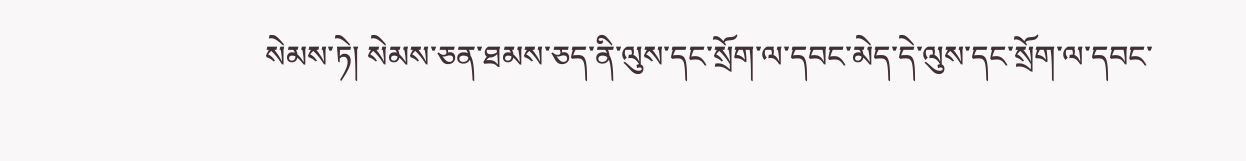སེམས་ཏེ། སེམས་ཅན་ཐམས་ཅད་ནི་ལུས་དང་སྲོག་ལ་དབང་མེད་དེ་ལུས་དང་སྲོག་ལ་དབང་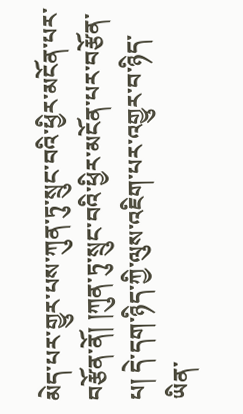མེད་པར་གྱུར་པས་ཀུན་ཏུ་སྲུང་བའི་ཕྱིར་མངོན་པར་བརྩོན་ནོ། །ཀུན་ཏུ་སྲུང་བའི་ཕྱིར་མངོན་པར་བརྩོན་པ། དེ་དག་ཉིད་ཀྱི་ལུས་འཇིག་པར་འགྱུར་བ་ཉིད་ཡིན་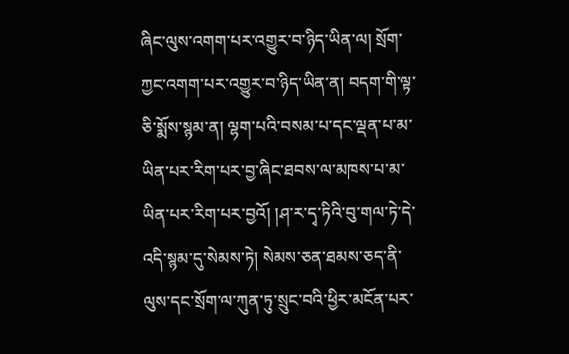ཞིང་ལུས་འགག་པར་འགྱུར་བ་ཉིད་ཡིན་ལ། སྲོག་ཀྱང་འགག་པར་འགྱུར་བ་ཉིད་ཡིན་ན། བདག་གི་ལྟ་ཅི་སྨོས་སྙམ་ན། ལྷག་པའི་བསམ་པ་དང་ལྡན་པ་མ་ཡིན་པར་རིག་པར་བྱ་ཞིང་ཐབས་ལ་མཁས་པ་མ་ཡིན་པར་རིག་པར་བྱའོ། །ཤ་ར་དྭ་ཏིའི་བུ་གལ་ཏེ་དེ་འདི་སྙམ་དུ་སེམས་ཏེ། སེམས་ཅན་ཐམས་ཅད་ནི་ལུས་དང་སྲོག་ལ་ཀུན་ཏུ་སྲུང་བའི་ཕྱིར་མངོན་པར་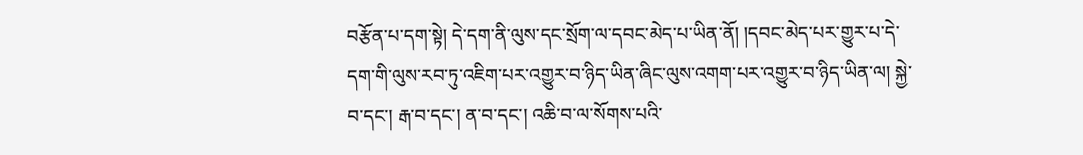བརྩོན་པ་དག་སྟེ། དེ་དག་ནི་ལུས་དང་སྲོག་ལ་དབང་མེད་པ་ཡིན་ནོ། །དབང་མེད་པར་གྱུར་པ་དེ་དག་གི་ལུས་རབ་ཏུ་འཇིག་པར་འགྱུར་བ་ཉིད་ཡིན་ཞིང་ལུས་འགག་པར་འགྱུར་བ་ཉིད་ཡིན་ལ། སྐྱེ་བ་དང་། རྒ་བ་དང་། ན་བ་དང་། འཆི་བ་ལ་སོགས་པའི་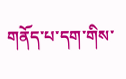གནོད་པ་དག་གིས་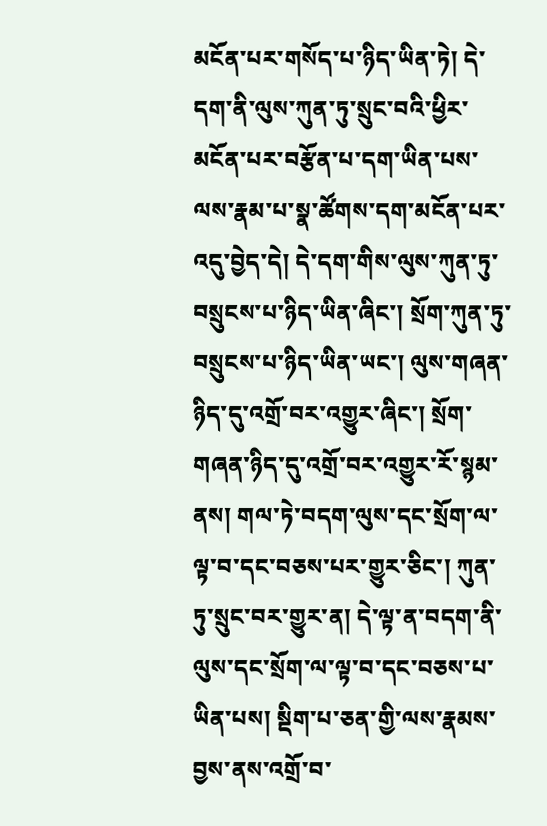མངོན་པར་གསོད་པ་ཉིད་ཡིན་ཏེ། དེ་དག་ནི་ལུས་ཀུན་ཏུ་སྲུང་བའི་ཕྱིར་མངོན་པར་བརྩོན་པ་དག་ཡིན་པས་ལས་རྣམ་པ་སྣ་ཚོགས་དག་མངོན་པར་འདུ་བྱེད་དེ། དེ་དག་གིས་ལུས་ཀུན་ཏུ་བསྲུངས་པ་ཉིད་ཡིན་ཞིང་། སྲོག་ཀུན་ཏུ་བསྲུངས་པ་ཉིད་ཡིན་ཡང་། ལུས་གཞན་ཉིད་དུ་འགྲོ་བར་འགྱུར་ཞིང་། སྲོག་གཞན་ཉིད་དུ་འགྲོ་བར་འགྱུར་རོ་སྙམ་ནས། གལ་ཏེ་བདག་ལུས་དང་སྲོག་ལ་ལྟ་བ་དང་བཅས་པར་གྱུར་ཅིང་། ཀུན་ཏུ་སྲུང་བར་གྱུར་ན། དེ་ལྟ་ན་བདག་ནི་ལུས་དང་སྲོག་ལ་ལྟ་བ་དང་བཅས་པ་ཡིན་པས། སྡིག་པ་ཅན་གྱི་ལས་རྣམས་བྱས་ནས་འགྲོ་བ་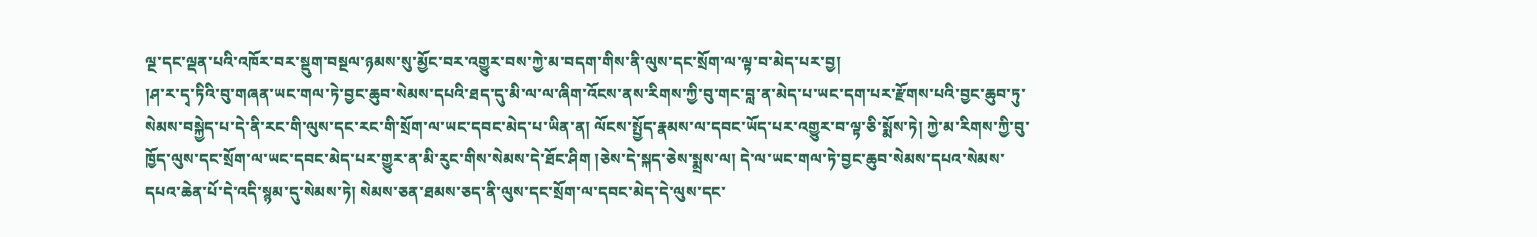ལྔ་དང་ལྡན་པའི་འཁོར་བར་སྡུག་བསྔལ་ཉམས་སུ་མྱོང་བར་འགྱུར་བས་ཀྱེ་མ་བདག་གིས་ནི་ལུས་དང་སྲོག་ལ་ལྟ་བ་མེད་པར་བྱ།
།ཤ་ར་དྭ་ཏིའི་བུ་གཞན་ཡང་གལ་ཏེ་བྱང་ཆུབ་སེམས་དཔའི་ཐད་དུ་མི་ལ་ལ་ཞིག་འོངས་ནས་རིགས་ཀྱི་བུ་གང་བླ་ན་མེད་པ་ཡང་དག་པར་རྫོགས་པའི་བྱང་ཆུབ་ཏུ་སེམས་བསྐྱེད་པ་དེ་ནི་རང་གི་ལུས་དང་རང་གི་སྲོག་ལ་ཡང་དབང་མེད་པ་ཡིན་ན། ལོངས་སྤྱོད་རྣམས་ལ་དབང་ཡོད་པར་འགྱུར་བ་ལྟ་ཅི་སྨོས་ཏེ། ཀྱེ་མ་རིགས་ཀྱི་བུ་ཁྱོད་ལུས་དང་སྲོག་ལ་ཡང་དབང་མེད་པར་གྱུར་ན་མི་རུང་གིས་སེམས་དེ་ཐོང་ཤིག །ཅེས་དེ་སྐད་ཅེས་སྨྲས་ལ། དེ་ལ་ཡང་གལ་ཏེ་བྱང་ཆུབ་སེམས་དཔའ་སེམས་དཔའ་ཆེན་པོ་དེ་འདི་སྙམ་དུ་སེམས་ཏེ། སེམས་ཅན་ཐམས་ཅད་ནི་ལུས་དང་སྲོག་ལ་དབང་མེད་དེ་ལུས་དང་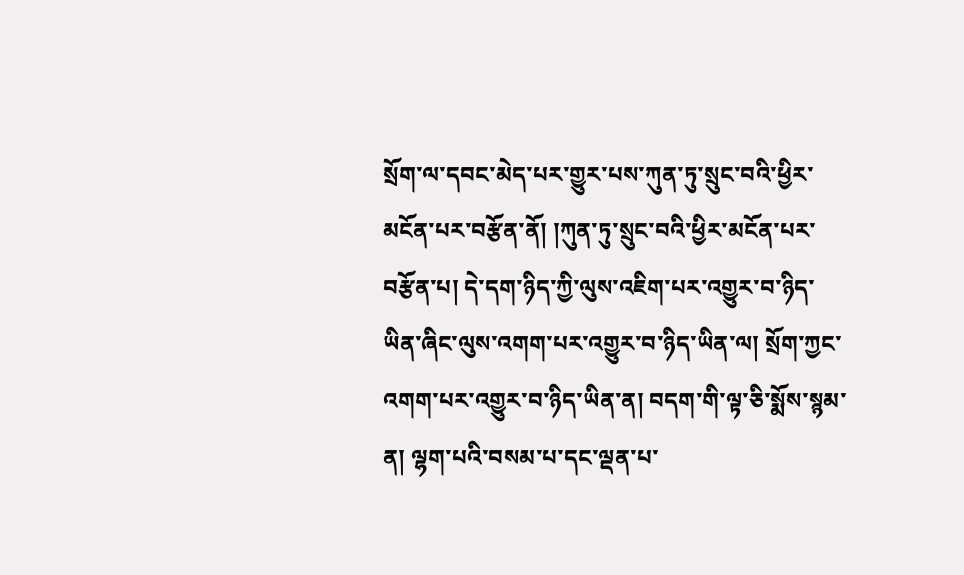སྲོག་ལ་དབང་མེད་པར་གྱུར་པས་ཀུན་ཏུ་སྲུང་བའི་ཕྱིར་མངོན་པར་བརྩོན་ནོ། །ཀུན་ཏུ་སྲུང་བའི་ཕྱིར་མངོན་པར་བརྩོན་པ། དེ་དག་ཉིད་ཀྱི་ལུས་འཇིག་པར་འགྱུར་བ་ཉིད་ཡིན་ཞིང་ལུས་འགག་པར་འགྱུར་བ་ཉིད་ཡིན་ལ། སྲོག་ཀྱང་འགག་པར་འགྱུར་བ་ཉིད་ཡིན་ན། བདག་གི་ལྟ་ཅི་སྨོས་སྙམ་ན། ལྷག་པའི་བསམ་པ་དང་ལྡན་པ་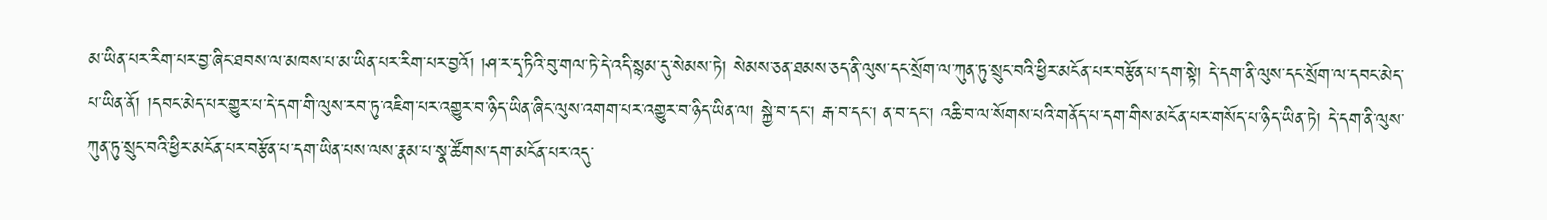མ་ཡིན་པར་རིག་པར་བྱ་ཞིང་ཐབས་ལ་མཁས་པ་མ་ཡིན་པར་རིག་པར་བྱའོ། །ཤ་ར་དྭ་ཏིའི་བུ་གལ་ཏེ་དེ་འདི་སྙམ་དུ་སེམས་ཏེ། སེམས་ཅན་ཐམས་ཅད་ནི་ལུས་དང་སྲོག་ལ་ཀུན་ཏུ་སྲུང་བའི་ཕྱིར་མངོན་པར་བརྩོན་པ་དག་སྟེ། དེ་དག་ནི་ལུས་དང་སྲོག་ལ་དབང་མེད་པ་ཡིན་ནོ། །དབང་མེད་པར་གྱུར་པ་དེ་དག་གི་ལུས་རབ་ཏུ་འཇིག་པར་འགྱུར་བ་ཉིད་ཡིན་ཞིང་ལུས་འགག་པར་འགྱུར་བ་ཉིད་ཡིན་ལ། སྐྱེ་བ་དང་། རྒ་བ་དང་། ན་བ་དང་། འཆི་བ་ལ་སོགས་པའི་གནོད་པ་དག་གིས་མངོན་པར་གསོད་པ་ཉིད་ཡིན་ཏེ། དེ་དག་ནི་ལུས་ཀུན་ཏུ་སྲུང་བའི་ཕྱིར་མངོན་པར་བརྩོན་པ་དག་ཡིན་པས་ལས་རྣམ་པ་སྣ་ཚོགས་དག་མངོན་པར་འདུ་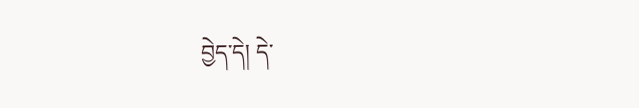བྱེད་དེ། དེ་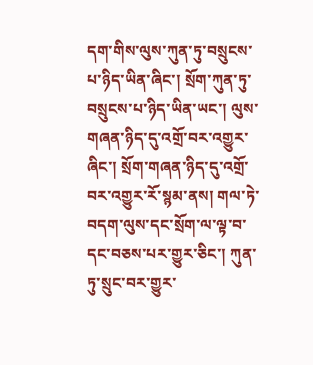དག་གིས་ལུས་ཀུན་ཏུ་བསྲུངས་པ་ཉིད་ཡིན་ཞིང་། སྲོག་ཀུན་ཏུ་བསྲུངས་པ་ཉིད་ཡིན་ཡང་། ལུས་གཞན་ཉིད་དུ་འགྲོ་བར་འགྱུར་ཞིང་། སྲོག་གཞན་ཉིད་དུ་འགྲོ་བར་འགྱུར་རོ་སྙམ་ནས། གལ་ཏེ་བདག་ལུས་དང་སྲོག་ལ་ལྟ་བ་དང་བཅས་པར་གྱུར་ཅིང་། ཀུན་ཏུ་སྲུང་བར་གྱུར་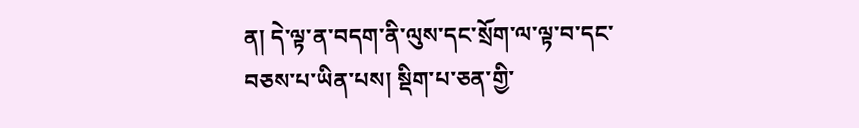ན། དེ་ལྟ་ན་བདག་ནི་ལུས་དང་སྲོག་ལ་ལྟ་བ་དང་བཅས་པ་ཡིན་པས། སྡིག་པ་ཅན་གྱི་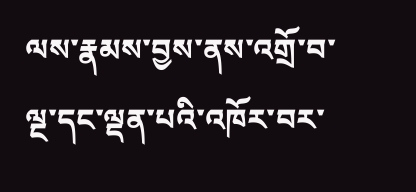ལས་རྣམས་བྱས་ནས་འགྲོ་བ་ལྔ་དང་ལྡན་པའི་འཁོར་བར་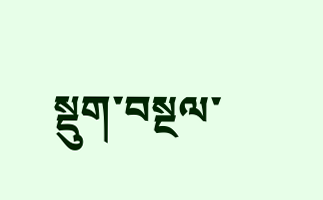སྡུག་བསྔལ་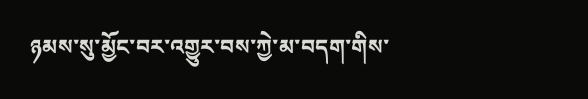ཉམས་སུ་མྱོང་བར་འགྱུར་བས་ཀྱེ་མ་བདག་གིས་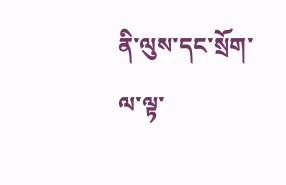ནི་ལུས་དང་སྲོག་ལ་ལྟ་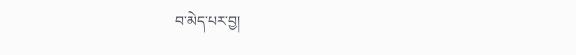བ་མེད་པར་བྱ།